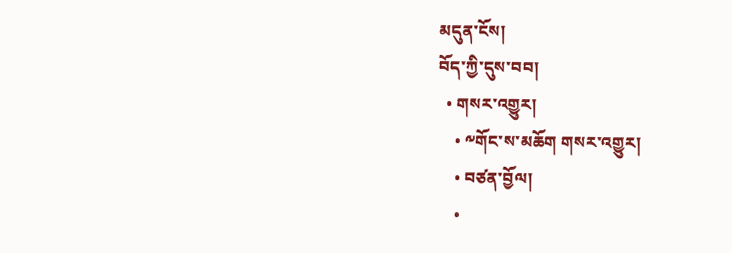མདུན་ངོས།
བོད་ཀྱི་དུས་བབ།
  • གསར་འགྱུར།
    • ༸གོང་ས་མཆོག གསར་འགྱུར།
    • བཙན་བྱོལ།
    •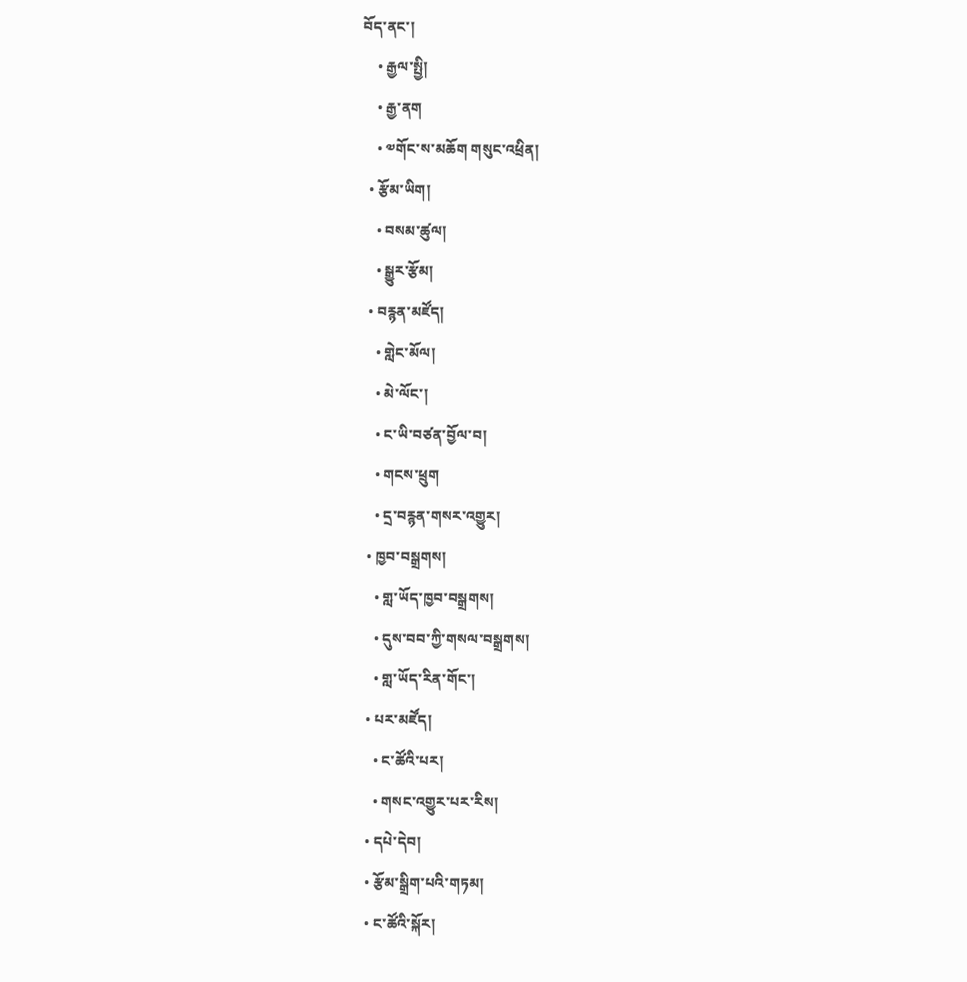བོད་ནང་།
    • རྒྱལ་སྤྱི།
    • རྒྱ་ནག
    • ༧གོང་ས་མཆོག གསུང་འཕྲིན།
  • རྩོམ་ཡིག།
    • བསམ་ཚུལ།
    • སྒྱུར་རྩོམ།
  • བརྙན་མཛོད།
    • གླེང་མོལ།
    • མེ་ལོང་།
    • ང་ཡི་བཙན་བྱོལ་བ།
    • གངས་ཕྲུག
    • དྲ་བརྙན་གསར་འགྱུར།
  • ཁྱབ་བསྒྲགས།
    • གླ་ཡོད་ཁྱབ་བསྒྲགས།
    • དུས་བབ་ཀྱི་གསལ་བསྒྲགས།
    • གླ་ཡོད་རིན་གོང་།
  • པར་མཛོད།
    • ང་ཚོའི་པར།
    • གསང་འགྱུར་པར་རིས།
  • དཔེ་དེབ།
  • རྩོམ་སྒྲིག་པའི་གཏམ།
  • ང་ཚོའི་སྐོར།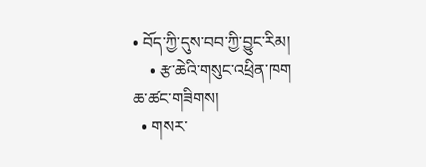• བོད་ཀྱི་དུས་བབ་ཀྱི་བྱུང་རིམ།
    • རྩ་ཆེའི་གསུང་འཕྲིན་ཁག
ཆ་ཚང་གཟིགས།
  • གསར་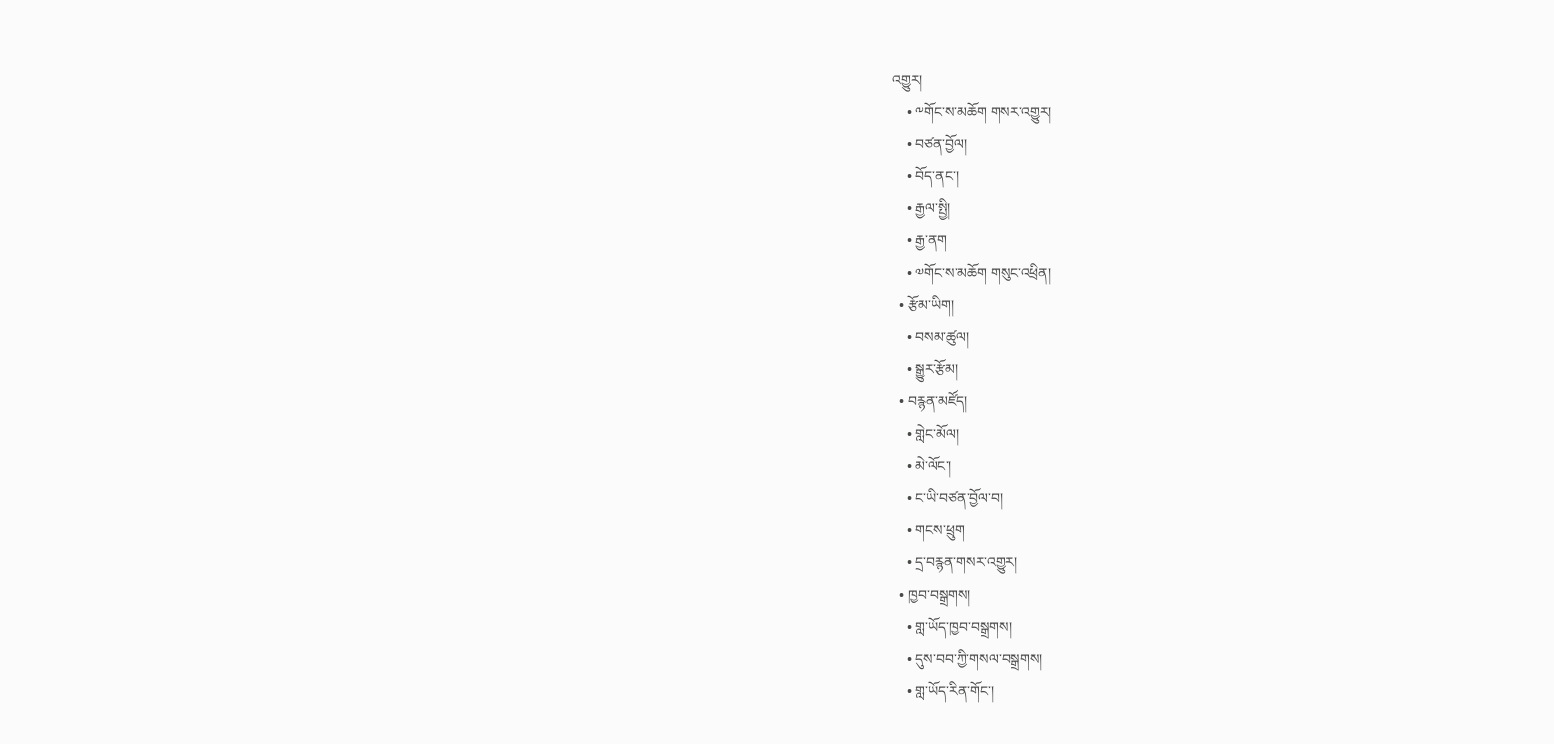འགྱུར།
    • ༸གོང་ས་མཆོག གསར་འགྱུར།
    • བཙན་བྱོལ།
    • བོད་ནང་།
    • རྒྱལ་སྤྱི།
    • རྒྱ་ནག
    • ༧གོང་ས་མཆོག གསུང་འཕྲིན།
  • རྩོམ་ཡིག།
    • བསམ་ཚུལ།
    • སྒྱུར་རྩོམ།
  • བརྙན་མཛོད།
    • གླེང་མོལ།
    • མེ་ལོང་།
    • ང་ཡི་བཙན་བྱོལ་བ།
    • གངས་ཕྲུག
    • དྲ་བརྙན་གསར་འགྱུར།
  • ཁྱབ་བསྒྲགས།
    • གླ་ཡོད་ཁྱབ་བསྒྲགས།
    • དུས་བབ་ཀྱི་གསལ་བསྒྲགས།
    • གླ་ཡོད་རིན་གོང་།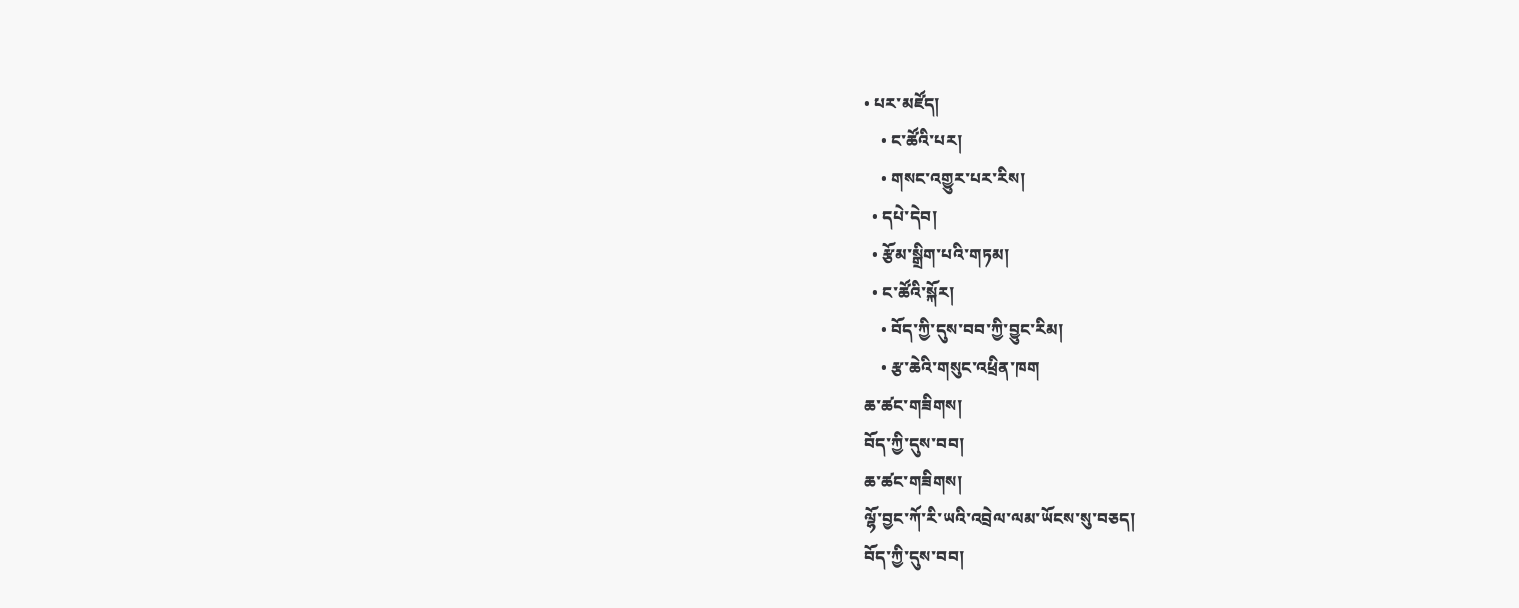• པར་མཛོད།
    • ང་ཚོའི་པར།
    • གསང་འགྱུར་པར་རིས།
  • དཔེ་དེབ།
  • རྩོམ་སྒྲིག་པའི་གཏམ།
  • ང་ཚོའི་སྐོར།
    • བོད་ཀྱི་དུས་བབ་ཀྱི་བྱུང་རིམ།
    • རྩ་ཆེའི་གསུང་འཕྲིན་ཁག
ཆ་ཚང་གཟིགས།
བོད་ཀྱི་དུས་བབ།
ཆ་ཚང་གཟིགས།
ལྷོ་བྱང་ཀོ་རི་ཡའི་འབྲེལ་ལམ་ཡོངས་སུ་བཅད།
བོད་ཀྱི་དུས་བབ།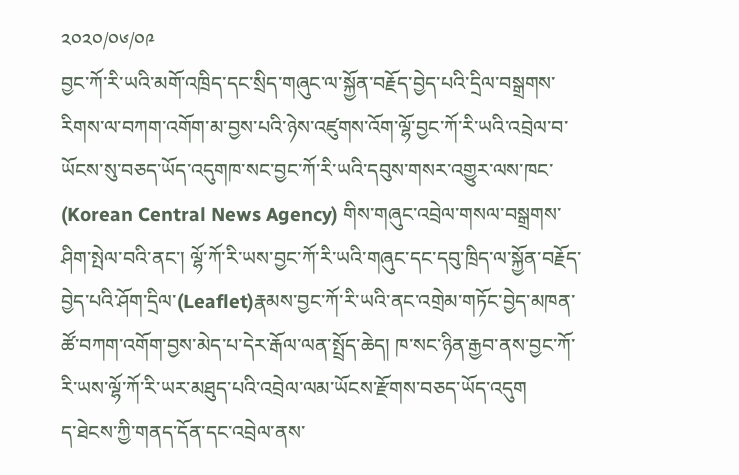༢༠༢༠/༠༦/༠༩
བྱང་ཀོ་རི་ཡའི་མགོ་འཁྲིད་དང་སྲིད་གཞུང་ལ་སྐྱོན་བརྗོད་བྱེད་པའི་དྲིལ་བསྒྲགས་རིགས་ལ་བཀག་འགོག་མ་བྱས་པའི་ཉེས་འཛུགས་འོག་ལྷོ་བྱང་ཀོ་རི་ཡའི་འབྲེལ་བ་ཡོངས་སུ་བཅད་ཡོད་འདུགཁ་སང་བྱང་ཀོ་རི་ཡའི་དབུས་གསར་འགྱུར་ལས་ཁང་ (Korean Central News Agency) གིས་གཞུང་འབྲེལ་གསལ་བསྒྲགས་ཤིག་སྤེལ་བའི་ནང་། ལྷོ་ཀོ་རི་ཡས་བྱང་ཀོ་རི་ཡའི་གཞུང་དང་དབུ་ཁྲིད་ལ་སྐྱོན་བརྗོད་བྱེད་པའི་ཤོག་དྲིལ་(Leaflet)རྣམས་བྱང་ཀོ་རི་ཡའི་ནང་འགྲེམ་གཏོང་བྱེད་མཁན་ཚོ་བཀག་འགོག་བྱས་མེད་པ་དེར་རྒོལ་ལན་སྤྲོད་ཆེད། ཁ་སང་ཉིན་རྒྱབ་ནས་བྱང་ཀོ་རི་ཡས་ལྷོ་ཀོ་རི་ཡར་མཐུད་པའི་འབྲེལ་ལམ་ཡོངས་རྫོགས་བཅད་ཡོད་འདུག
ད་ཐེངས་ཀྱི་གནད་དོན་དང་འབྲེལ་ནས་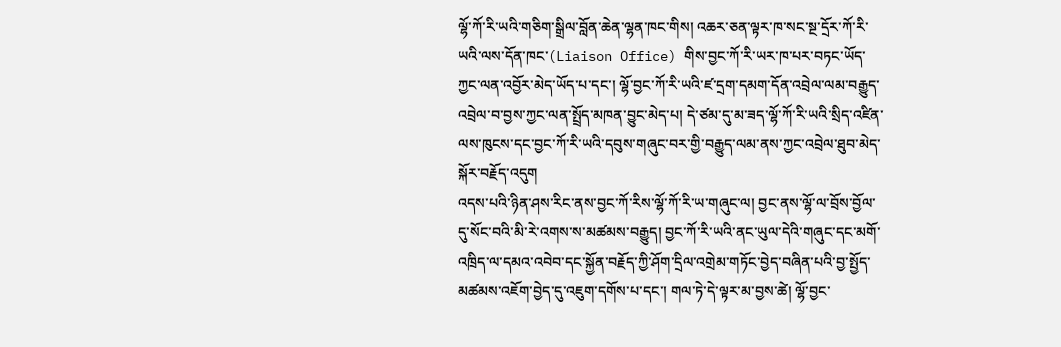ལྷོ་ཀོ་རི་ཡའི་གཅིག་སྒྲིལ་བློན་ཆེན་ལྷན་ཁང་གིས། འཆར་ཅན་ལྟར་ཁ་སང་སྔ་དྲོར་ཀོ་རི་ཡའི་ལས་དོན་ཁང་(Liaison Office) གིས་བྱང་ཀོ་རི་ཡར་ཁ་པར་བཏང་ཡོད་ཀྱང་ལན་འབྱོར་མེད་ཡོད་པ་དང་། ལྷོ་བྱང་ཀོ་རི་ཡའི་ཛ་དྲག་དམག་དོན་འབྲེལ་ལམ་བརྒྱུད་འབྲེལ་བ་བྱས་ཀྱང་ལན་སྤྲོད་མཁན་བྱུང་མེད་པ། དེ་ཙམ་དུ་མ་ཟད་ལྷོ་ཀོ་རི་ཡའི་སྲིད་འཛིན་ལས་ཁུངས་དང་བྱང་ཀོ་རི་ཡའི་དབུས་གཞུང་བར་གྱི་བརྒྱུད་ལམ་ནས་ཀྱང་འབྲེལ་ཐུབ་མེད་སྐོར་བརྗོད་འདུག
འདས་པའི་ཉིན་ཤས་རིང་ནས་བྱང་ཀོ་རིས་ལྷོ་ཀོ་རི་ཡ་གཞུང་ལ། བྱང་ནས་ལྷོ་ལ་བྲོས་བྱོལ་དུ་སོང་བའི་མི་རེ་འགས་ས་མཚམས་བརྒྱུད། བྱང་ཀོ་རི་ཡའི་ནང་ཡུལ་དེའི་གཞུང་དང་མགོ་འཁྲིད་ལ་དམའ་འབེབ་དང་སྐྱོན་བརྗོད་ཀྱི་ཤོག་དྲིལ་འགྲེམ་གཏོང་བྱེད་བཞིན་པའི་བྱ་སྤྱོད་མཚམས་འཇོག་བྱེད་དུ་འཇུག་དགོས་པ་དང་། གལ་ཏེ་དེ་ལྟར་མ་བྱས་ཚེ། ལྷོ་བྱང་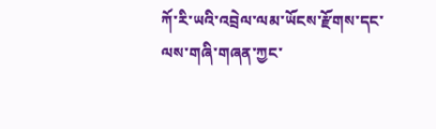ཀོ་རི་ཡའི་འབྲེལ་ལམ་ཡོངས་རྫོགས་དང་ལས་གཞི་གཞན་ཀྱང་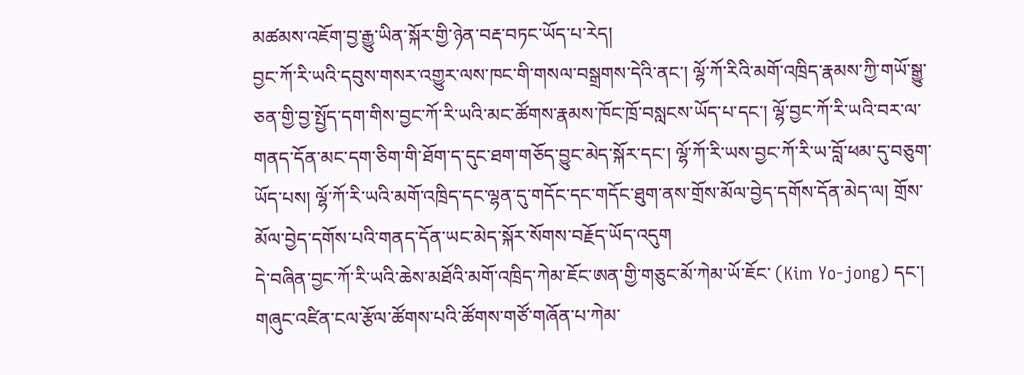མཚམས་འཇོག་བྱ་རྒྱུ་ཡིན་སྐོར་གྱི་ཉེན་བརྡ་བཏང་ཡོད་པ་རེད།
བྱང་ཀོ་རི་ཡའི་དབུས་གསར་འགྱུར་ལས་ཁང་གི་གསལ་བསྒྲགས་དེའི་ནང་། ལྷོ་ཀོ་རིའི་མགོ་འཁྲིད་རྣམས་ཀྱི་གཡོ་སྒྱུ་ཅན་གྱི་བྱ་སྤྱོད་དག་གིས་བྱང་ཀོ་རི་ཡའི་མང་ཚོགས་རྣམས་ཁོང་ཁྲོ་བསླངས་ཡོད་པ་དང་། ལྷོ་བྱང་ཀོ་རི་ཡའི་བར་ལ་གནད་དོན་མང་དག་ཅིག་གི་ཐོག་ད་དུང་ཐག་གཅོད་བྱུང་མེད་སྐོར་དང་། ལྷོ་ཀོ་རི་ཡས་བྱང་ཀོ་རི་ཡ་བློ་ཕམ་དུ་བཅུག་ཡོད་པས། ལྷོ་ཀོ་རི་ཡའི་མགོ་འཁྲིད་དང་ལྷན་དུ་གདོང་དང་གདོང་ཐུག་ནས་གྲོས་མོལ་བྱེད་དགོས་དོན་མེད་ལ། གྲོས་མོལ་བྱེད་དགོས་པའི་གནད་དོན་ཡང་མེད་སྐོར་སོགས་བརྗོད་ཡོད་འདུག
དེ་བཞིན་བྱང་ཀོ་རི་ཡའི་ཆེས་མཐོའི་མགོ་འཁྲིད་ཀེམ་ཇོང་ཨན་གྱི་གཅུང་མོ་ཀེམ་ཡོ་ཇོང་ (Kim Yo-jong) དང་། གཞུང་འཛིན་ངལ་རྩོལ་ཚོགས་པའི་ཚོགས་གཙོ་གཞོན་པ་ཀེམ་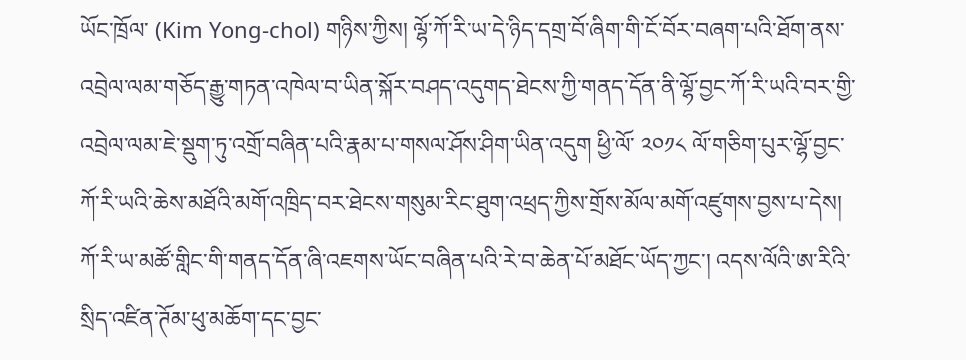ཡོང་ཁྲོལ་ (Kim Yong-chol) གཉིས་ཀྱིས། ལྷོ་ཀོ་རི་ཡ་དེ་ཉིད་དགྲ་བོ་ཞིག་གི་ངོ་བོར་བཞག་པའི་ཐོག་ནས་འབྲེལ་ལམ་གཅོད་རྒྱུ་གཏན་འཁེལ་བ་ཡིན་སྐོར་བཤད་འདུགད་ཐེངས་ཀྱི་གནད་དོན་ནི་ལྷོ་བྱང་ཀོ་རི་ཡའི་བར་གྱི་འབྲེལ་ལམ་ཇེ་སྡུག་ཏུ་འགྲོ་བཞིན་པའི་རྣམ་པ་གསལ་ཤོས་ཤིག་ཡིན་འདུག ཕྱི་ལོ་ ༢༠༡༨ ལོ་གཅིག་པུར་ལྷོ་བྱང་ཀོ་རི་ཡའི་ཆེས་མཐོའི་མགོ་འཁྲིད་བར་ཐེངས་གསུམ་རིང་ཐུག་འཕྲད་ཀྱིས་གྲོས་མོལ་མགོ་འཛུགས་བྱས་པ་དེས། ཀོ་རི་ཡ་མཚོ་གླིང་གི་གནད་དོན་ཞི་འཇགས་ཡོང་བཞིན་པའི་རེ་བ་ཆེན་པོ་མཐོང་ཡོད་ཀྱང་། འདས་ལོའི་ཨ་རིའི་སྲིད་འཛིན་ཊོམ་ཕུ་མཆོག་དང་བྱང་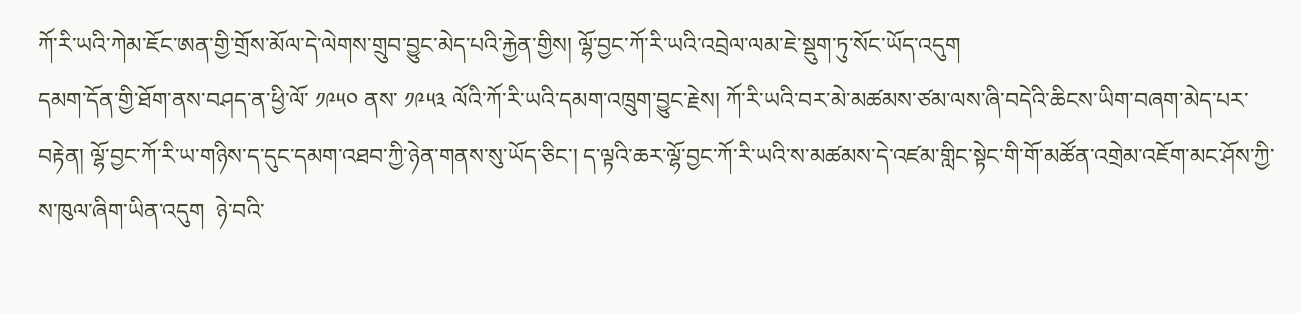ཀོ་རི་ཡའི་ཀེམ་ཇོང་ཨན་གྱི་གྲོས་མོལ་དེ་ལེགས་གྲུབ་བྱུང་མེད་པའི་རྐྱེན་གྱིས། ལྷོ་བྱང་ཀོ་རི་ཡའི་འབྲེལ་ལམ་ཇེ་སྡུག་ཏུ་སོང་ཡོད་འདུག
དམག་དོན་གྱི་ཐོག་ནས་བཤད་ན་ཕྱི་ལོ་ ༡༩༥༠ ནས་ ༡༩༥༣ ལོའི་ཀོ་རི་ཡའི་དམག་འཁྲུག་བྱུང་རྗེས། ཀོ་རི་ཡའི་བར་མེ་མཚམས་ཙམ་ལས་ཞི་བདེའི་ཆིངས་ཡིག་བཞག་མེད་པར་བརྟེན། ལྷོ་བྱང་ཀོ་རི་ཡ་གཉིས་ད་དུང་དམག་འཐབ་ཀྱི་ཉེན་གནས་སུ་ཡོད་ཅིང་། ད་ལྟའི་ཆར་ལྷོ་བྱང་ཀོ་རི་ཡའི་ས་མཚམས་དེ་འཛམ་གླིང་སྟེང་གི་གོ་མཚོན་འགྲེམ་འཇོག་མང་ཤོས་ཀྱི་ས་ཁུལ་ཞིག་ཡིན་འདུག  ཉེ་བའི་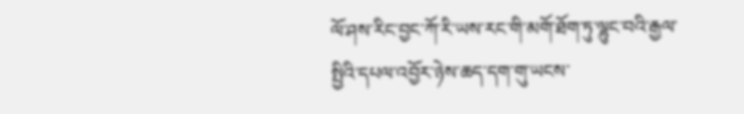ལོ་ཤས་རིང་བྱང་ཀོ་རི་ཡས་རང་གི་མགོ་ཐོག་ཏུ་ལྷུང་བའི་རྒྱལ་སྤྱིའི་དཔལ་འབྱོར་ཉེས་ཆད་དག་གུ་ཡངས་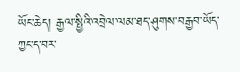ཡོང་ཆེད། རྒྱལ་སྤྱིའི་འབྲེལ་ལམ་ཐད་ཤུགས་བརྒྱབ་ཡོད་ཀྱང་ད་བར་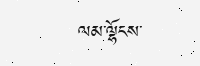ལམ་ལྷོངས་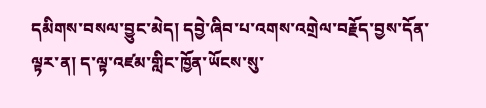དམིགས་བསལ་བྱུང་མེད། དབྱེ་ཞིབ་པ་འགས་འགྲེལ་བརྗོད་བྱས་དོན་ལྟར་ན། ད་ལྟ་འཛམ་གླིང་ཁྱོན་ཡོངས་སུ་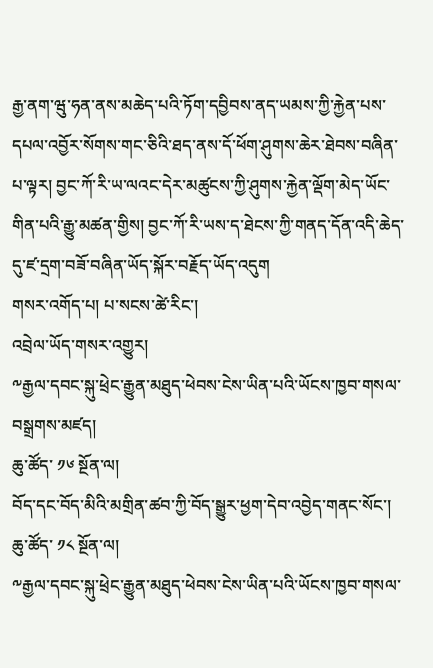རྒྱ་ནག་ཝུ་ཧན་ནས་མཆེད་པའི་ཏོག་དབྱིབས་ནད་ཡམས་ཀྱི་རྐྱེན་པས་དཔལ་འབྱོར་སོགས་གང་ཅིའི་ཐད་ནས་དོ་ཕོག་ཤུགས་ཆེར་ཐེབས་བཞིན་པ་ལྟར། བྱང་ཀོ་རི་ཡ་ལའང་དེར་མཚུངས་ཀྱི་ཤུགས་རྐྱེན་ལྡོག་མེད་ཡོང་གིན་པའི་རྒྱུ་མཚན་གྱིས། བྱང་ཀོ་རི་ཡས་ད་ཐེངས་ཀྱི་གནད་དོན་འདི་ཆེད་དུ་ཛ་དྲག་བཟོ་བཞིན་ཡོད་སྐོར་བརྗོད་ཡོད་འདུག
གསར་འགོད་པ། པ་སངས་ཚེ་རིང་།
འབྲེལ་ཡོད་གསར་འགྱུར།
༸རྒྱལ་དབང་སྐུ་ཕྲེང་རྒྱུན་མཐུད་ཕེབས་ངེས་ཡིན་པའི་ཡོངས་ཁྱབ་གསལ་བསྒྲགས་མཛད།
ཆུ་ཚོད་ ༡༦ སྔོན་ལ།
བོད་དང་བོད་མིའི་མགྲིན་ཚབ་ཀྱི་བོད་སྒྱུར་ཕྱག་དེབ་འབྱེད་གནང་སོང་།
ཆུ་ཚོད་ ༡༨ སྔོན་ལ།
༸རྒྱལ་དབང་སྐུ་ཕྲེང་རྒྱུན་མཐུད་ཕེབས་ངེས་ཡིན་པའི་ཡོངས་ཁྱབ་གསལ་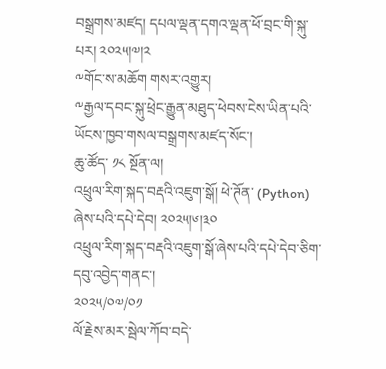བསྒྲགས་མཛད། དཔལ་ལྡན་དགའ་ལྡན་ཕོ་བྲང་གི་སྐུ་པར། ༢༠༢༥།༧།༢
༸གོང་ས་མཆོག གསར་འགྱུར།
༸རྒྱལ་དབང་སྐུ་ཕྲེང་རྒྱུན་མཐུད་ཕེབས་ངེས་ཡིན་པའི་ཡོངས་ཁྱབ་གསལ་བསྒྲགས་མཛད་སོང་།
ཆུ་ཚོད་ ༡༨ སྔོན་ལ།
འཕྲུལ་རིག་སྐད་བརྡའི་འཇུག་སྒོ། ཕེ་ཊོན་ (Python) ཞེས་པའི་དཔེ་དེབ། ༢༠༢༥།༦།༣༠
འཕྲུལ་རིག་སྐད་བརྡའི་འཇུག་སྒོ་ཞེས་པའི་དཔེ་དེབ་ཅིག་དབུ་འབྱེད་གནང་།
༢༠༢༥/༠༧/༠༡
ལོ་རྗེས་མར་སྦེལ་ཀོབ་བདེ་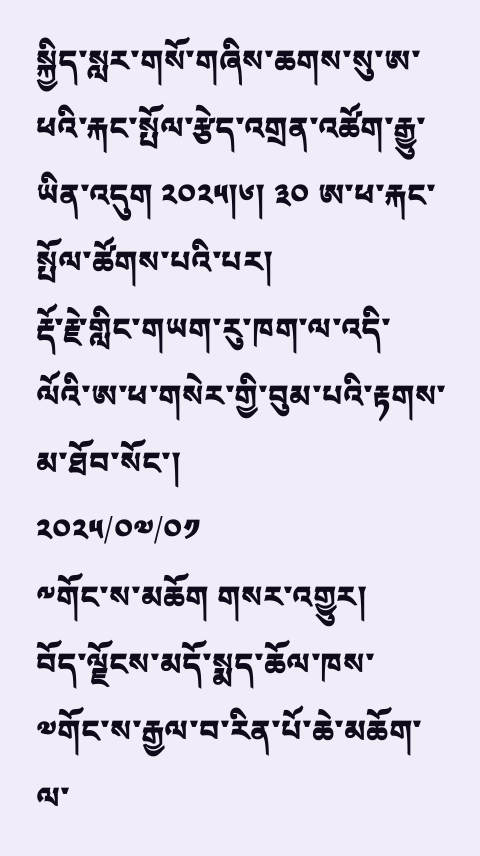སྐྱིད་སླར་གསོ་གཞིས་ཆགས་སུ་ཨ་ཕའི་རྐང་སྤོལ་རྩེད་འགྲན་འཚོག་རྒྱུ་ཡིན་འདུག ༢༠༢༥།༦། ༣༠ ཨ་ཕ་རྐང་སྤོལ་ཚོགས་པའི་པར།
རྡོ་རྗེ་གླིང་གཡག་རུ་ཁག་ལ་འདི་ལོའི་ཨ་ཕ་གསེར་གྱི་བུམ་པའི་རྟགས་མ་ཐོབ་སོང་།
༢༠༢༥/༠༧/༠༡
༸གོང་ས་མཆོག གསར་འགྱུར།
བོད་ལྗོངས་མདོ་སྨད་ཆོལ་ཁས་༧གོང་ས་རྒྱལ་བ་རིན་པོ་ཆེ་མཆོག་ལ་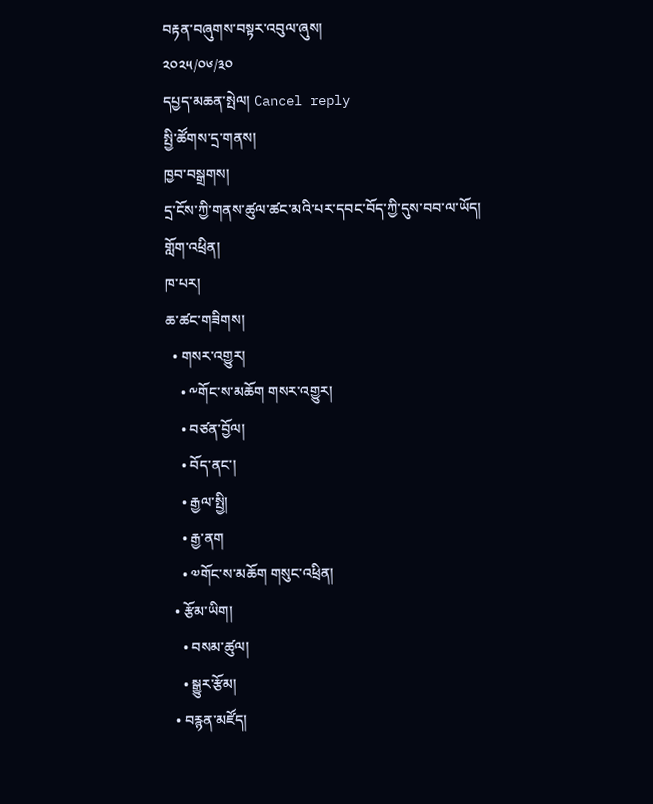བརྟན་བཞུགས་བསྟར་འབུལ་ཞུས།
༢༠༢༥/༠༦/༣༠
དཔྱད་མཆན་སྤེལ། Cancel reply
སྤྱི་ཚོགས་དྲ་གནས།
ཁྱབ་བསྒྲགས།
དྲ་ངོས་ཀྱི་གནས་ཚུལ་ཚང་མའི་པར་དབང་བོད་ཀྱི་དུས་བབ་ལ་ཡོད།
གློག་འཕྲིན།
ཁ་པར།
ཆ་ཚང་གཟིགས།
  • གསར་འགྱུར།
    • ༸གོང་ས་མཆོག གསར་འགྱུར།
    • བཙན་བྱོལ།
    • བོད་ནང་།
    • རྒྱལ་སྤྱི།
    • རྒྱ་ནག
    • ༧གོང་ས་མཆོག གསུང་འཕྲིན།
  • རྩོམ་ཡིག།
    • བསམ་ཚུལ།
    • སྒྱུར་རྩོམ།
  • བརྙན་མཛོད།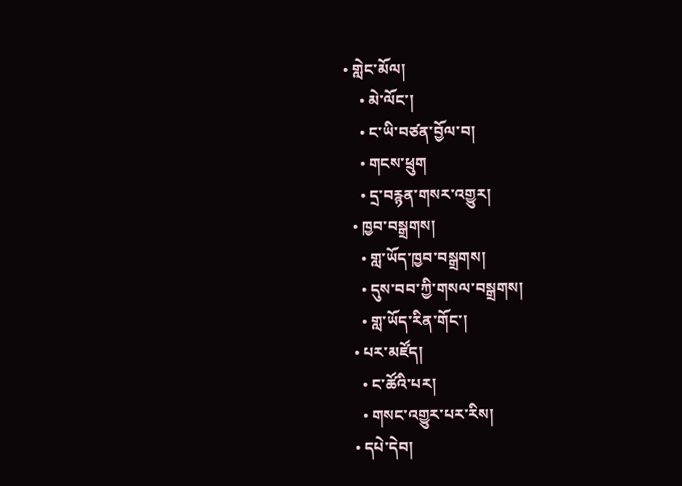• གླེང་མོལ།
    • མེ་ལོང་།
    • ང་ཡི་བཙན་བྱོལ་བ།
    • གངས་ཕྲུག
    • དྲ་བརྙན་གསར་འགྱུར།
  • ཁྱབ་བསྒྲགས།
    • གླ་ཡོད་ཁྱབ་བསྒྲགས།
    • དུས་བབ་ཀྱི་གསལ་བསྒྲགས།
    • གླ་ཡོད་རིན་གོང་།
  • པར་མཛོད།
    • ང་ཚོའི་པར།
    • གསང་འགྱུར་པར་རིས།
  • དཔེ་དེབ།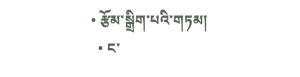• རྩོམ་སྒྲིག་པའི་གཏམ།
  • ང་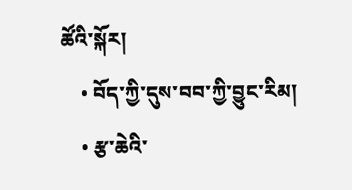ཚོའི་སྐོར།
    • བོད་ཀྱི་དུས་བབ་ཀྱི་བྱུང་རིམ།
    • རྩ་ཆེའི་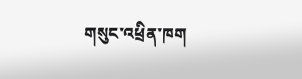གསུང་འཕྲིན་ཁག